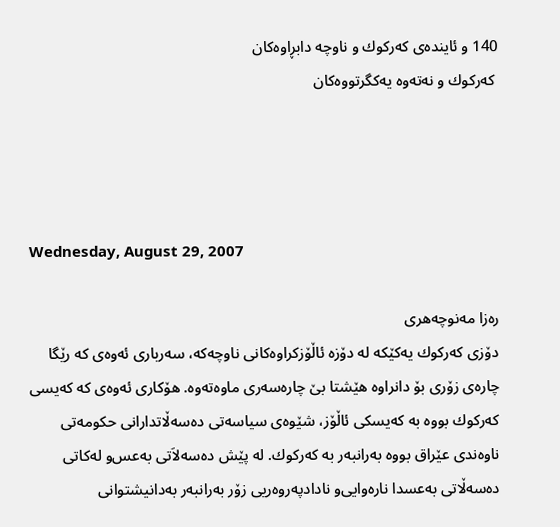140 و ئاینده‌ی‌ كه‌ركوك و ناوچه‌ دابڕاوه‌کان
 كه‌ركوك ‌و نه‌ته‌وه‌ یه‌كگرتووه‌كان




Wednesday, August 29, 2007

ره‌زا مه‌نوچه‌هری‌
دۆزی‌ كه‌ركوك یه‌كێكه‌ له‌ دۆزه‌ ئاڵۆزكراوه‌كانی‌ ناوچه‌كه‌، سه‌رباری‌ ئه‌وه‌ی‌ كه‌ رێگا چاره‌ی‌ زۆری‌ بۆ دانراوه‌ هێشتا بێ‌ چاره‌سه‌ری‌ ماوه‌ته‌وه‌. هۆكاری‌ ئه‌وه‌ی‌ كه‌ كه‌یسی‌ كه‌ركوك بووه‌ به‌ كه‌یسكی‌ ئاڵۆز، شێوه‌ی‌ سیاسه‌تی‌ ده‌سه‌ڵاتدارانی‌ حكومه‌تی‌ ناوه‌ندی‌ عێراق بووه‌ به‌رانبه‌ر به‌ كه‌ركوك. له‌ پێش ده‌سه‌لاَتی‌ به‌عس‌و له‌كاتی‌ ده‌سه‌ڵاتی‌ به‌عسدا ناره‌وایی‌‌و نادادپه‌روه‌ریی‌ زۆر به‌رانبه‌ر به‌دانیشتوانی‌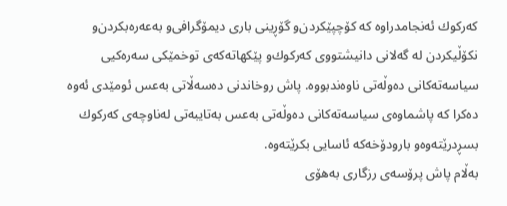كه‌ركوك ئه‌نجامدراوه‌ كه‌ كۆچپێكردن‌و گۆڕینی‌ باری‌ دیمۆگرافی‌‌و به‌عه‌ره‌بكردن‌و نكۆڵیكردن له‌ گه‌لانی‌ دانیشتووی‌ كه‌ركوك‌و پێكهاته‌كه‌ی‌ توخمێكی‌ سه‌ره‌كیی‌ سیاسه‌ته‌كانی‌ ده‌وڵه‌تی‌ ناوه‌ندبووه‌. پاش روخاندنی‌ ده‌سه‌ڵاتی‌ به‌عس ئومێدی‌ ئه‌وه‌ ده‌كرا كه‌ پاشماوه‌ی‌ سیاسه‌ته‌كانی‌ ده‌وڵه‌تی‌ به‌عس به‌تایبه‌تی‌ له‌ناوچه‌ی‌ كه‌ركوك بسڕدرێته‌وه‌و بارودۆخه‌كه‌ ئاسایی‌ بكرێته‌وه‌.
به‌ڵام پاش پرۆسه‌ی‌ رزگاری‌ به‌هۆی‌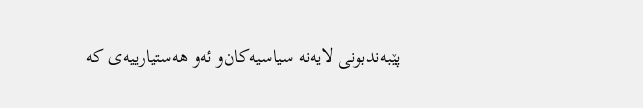پێبه‌ندبونی‌ لایه‌نه‌ سیاسیه‌كان‌و ئه‌و هه‌ستیارییه‌ی‌ كه‌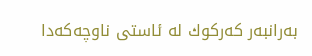به‌رانبه‌ر كه‌ركوك له‌ ئاستی‌ ناوچه‌كه‌دا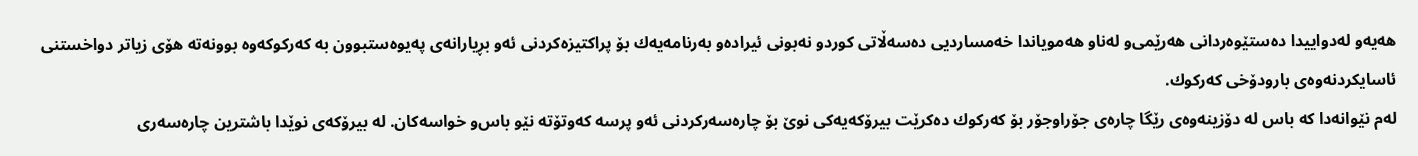هه‌یه‌و له‌دواییدا ده‌ستێوه‌ردانی‌ هه‌رێمی‌‌و له‌ناو هه‌مویاندا خه‌مساردیی‌ ده‌سه‌ڵاتی‌ كورد‌و نه‌بونی‌ ئیراده‌و به‌رنامه‌یه‌ك بۆ پراكتیزه‌كردنی‌ ئه‌و بڕیارانه‌ی‌ په‌یوه‌ستبوون به‌ كه‌ركوكه‌وه‌ بوونه‌ته‌ هۆی‌ زیاتر دواخستنی‌ ئاسایكردنه‌وه‌ی‌ بارودۆخی‌ كه‌ركوك.
له‌م نێوانه‌دا كه‌ باس له‌ دۆزینه‌وه‌ی‌ رێگا چاره‌ی‌ جۆراوجۆر بۆ كه‌ركوك ده‌كرێت بیرۆكه‌یه‌كی‌ نوێ‌ بۆ چاره‌سه‌ركردنی‌ ئه‌و پرسه‌ كه‌وتۆته‌ نێو باس‌و خواسه‌كان. له‌ بیرۆكه‌ی‌ نوێدا باشترین چاره‌سه‌ری‌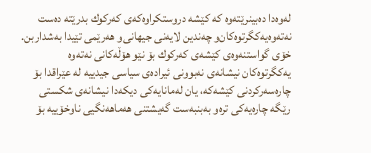له‌وه‌دا ده‌بینرێته‌وه‌ كه‌ كێشه‌ دروستكراوه‌كه‌ی‌ كه‌ركوك بدرێته‌ ده‌ست نه‌ته‌وه‌یه‌كگرتوه‌كان‌و چه‌ندین لایه‌نی‌ جیهانی‌‌و هه‌رێمی‌ تێیدا به‌شداربن. خۆی‌ گواستنه‌وه‌ی‌ كێشه‌ی‌ كه‌ركوك بۆ نێو هۆڵه‌كانی‌ نه‌ته‌وه‌ یه‌كگرتوه‌كان نیشانه‌ی‌ نه‌بوونی‌ ئیراده‌ی سیاسی‌ جیدییه‌ له‌ عێراقدا بۆ چاره‌سه‌ركردنی‌ كێشه‌كه‌، یان له‌مانایه‌كی‌ دیكه‌دا نیشانه‌ی‌ شكستی‌ رێگه‌ چاره‌یه‌كی‌ تره‌و به‌بنبه‌ست گه‌یشتنی‌ هه‌ماهه‌نگیی ناوخۆییه‌ بۆ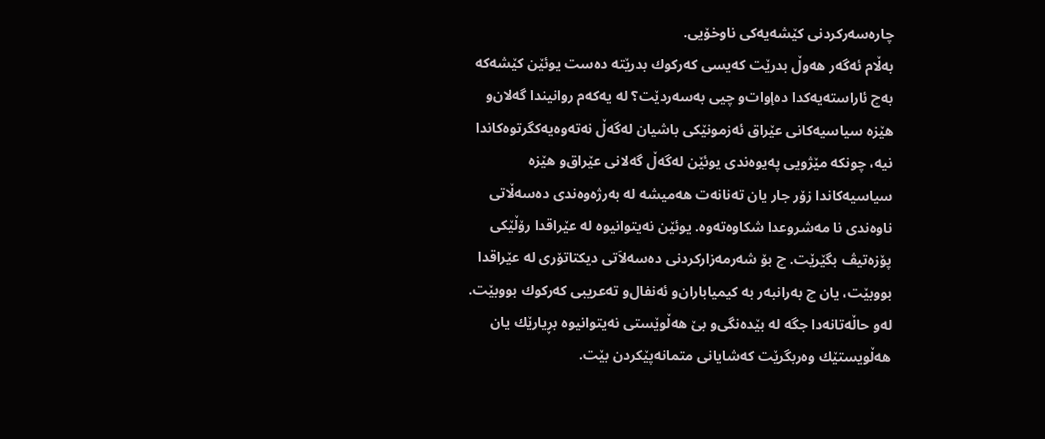چاره‌سه‌ركردنی‌ كێشه‌یه‌كی‌ ناوخۆیی‌.
به‌ڵام ئه‌گه‌ر هه‌وڵ بدرێت كه‌یسی‌ كه‌ركوك بدرێته‌ ده‌ست یوئێن كێشه‌كه‌ به‌چ ئاراسته‌یه‌كدا ده‌إوات‌و چیی‌ به‌سه‌ردێت؟ له‌ یه‌كه‌م روانیندا گه‌لان‌و هێزه‌ سیاسیه‌كانی‌ عێراق ئه‌زمونێكی‌ باشیان له‌گه‌ڵ‌ نه‌ته‌وه‌یه‌كگرتوه‌كاندا نیه‌، چونكه‌ مێژویی‌ په‌یوه‌ندی‌ یوئێن له‌گه‌ڵ‌ گه‌لانی‌ عێراق‌و هێزه‌ سیاسیه‌كاندا زۆر جار یان ته‌نانه‌ت هه‌میشه‌ له‌ به‌رژه‌وه‌ندی‌ ده‌سه‌ڵاتی‌ ناوه‌ندی‌ نا مه‌شروعدا شكاوه‌ته‌وه‌. یوئێن نه‌یتوانیوه‌ له‌ عێراقدا رۆڵێكی‌ پۆزه‌تیڤ بگێرێت. چ بۆ شه‌رمه‌زاركردنی‌ ده‌سه‌لاَتی‌ دیكتاتۆری‌ له‌ عێراقدا بووبێت، یان چ به‌رانبه‌ر به‌ كیمیاباران‌و ئه‌نفال‌و ته‌عریبی‌ كه‌ركوك بووبێت.
له‌و حاڵه‌تانه‌دا جگه‌ له‌ بێده‌نگی‌‌و بێ‌ هه‌ڵوێستی‌ نه‌یتوانیوه‌ بڕیارێك یان هه‌ڵویستێك وه‌ربگرێت كه‌شایانی‌ متمانه‌پێكردن بێت.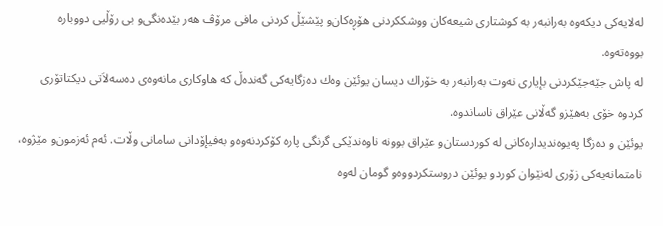له‌لایه‌كی‌ دیكه‌وه‌ به‌رانبه‌ر به‌ كوشتاری‌ شیعه‌كان ووشككردنی‌ هۆڕه‌كان‌و پێشێڵ‌ كردنی‌ مافی‌ مرۆڤ هه‌ر بێده‌نگی‌‌و بی‌ رۆڵیی‌ دووباره‌ بووه‌ته‌وه‌.
له‌ پاش جێه‌جێكردنی‌ بإیاری‌ نه‌وت به‌رانبه‌ر به‌ خۆراك دیسان یوئێن وه‌ك ده‌زگایه‌كی‌ گه‌نده‌ڵ‌ كه‌ هاوكاری‌ مانه‌وه‌ی‌ ده‌سه‌لاَتی‌ دیكتاتۆری‌ كردوه‌ خۆی‌ به‌هێزو گه‌ڵانی‌ عێراق ناساندوه‌.
یوئێن ‌و ده‌زگا په‌یوه‌ندیداره‌كانی‌ له‌ كوردستان‌و عێراق بوونه‌ ناوه‌ندێكی‌ گرنگی‌ پاره‌ كۆكردنه‌وه‌‌و به‌فیإۆدانی‌ سامانی‌ وڵات. ئه‌م ئه‌زمون‌و مێژوه‌، نامتمانه‌یه‌كی‌ زۆری‌ له‌نێوان كوردو یوئێن دروستكردووه‌و گومان له‌وه‌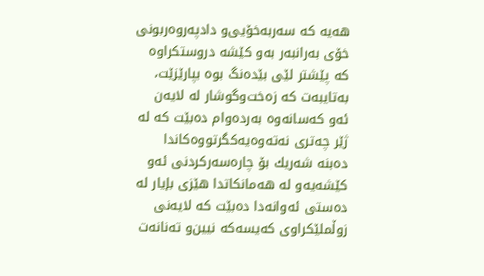هه‌یه‌ كه‌ سه‌ربه‌خۆیی‌‌و دادپه‌روه‌ربونی‌ خۆی‌ به‌رانبه‌ر به‌و كێشه‌ دروستكراوه‌ كه‌ پێشتر لێی‌ بێده‌نگ بوه‌ بپارێزێت، به‌تایبه‌ت كه‌ زه‌خت‌وگوشار له‌ لایه‌ن ئه‌و كه‌سانه‌وه‌ به‌رده‌وام ده‌بێت كه‌ له‌ ژێر چه‌تری‌ نه‌ته‌وه‌یه‌كگرتووه‌كاندا ده‌بنه‌ شه‌ریك بۆ چاره‌سه‌ركردنی‌ ئه‌و كێشه‌یه‌‌و له‌ هه‌مانكاتدا هێزی‌ بإیار له‌ ده‌ستی‌ ئه‌وانه‌دا ده‌بێت كه‌ لایه‌نی‌ زوڵملێكراوی‌ كه‌یسه‌كه‌ نیین‌و ته‌نانه‌ت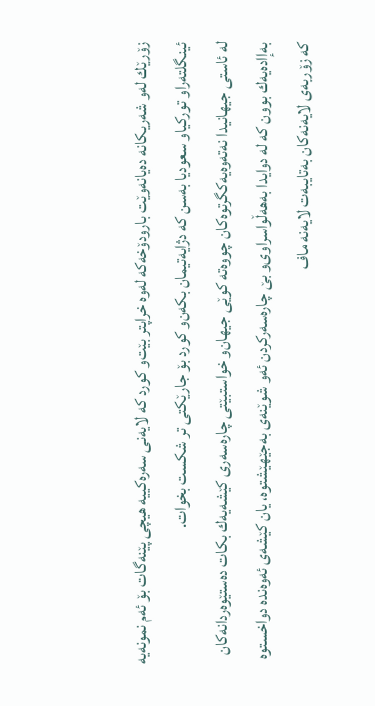زۆرێك له‌‌و شه‌ریكانه‌ ده‌یانه‌وێت بارودۆخه‌كه‌ له‌‌وه‌ خراپتر بێت‌و كورد كه‌ لایه‌نی‌ سه‌ره‌كییه‌ هیچی‌ پێنه‌گات بۆ ئه‌م نمونه‌یه‌ ئینگلته‌را‌و توركیا‌و سعودیا به‌سن كه‌ دژایه‌تیمان بكه‌ن‌و كورد بۆ جارێكتی‌ تر شكست بخوات.
له‌ ئاستی‌ جیهانیدا نه‌ته‌وه‌یه‌كگرتوه‌كان چووه‌ته‌ كوێی‌ جیهان‌و خواستبێتی‌ چاره‌سه‌ری‌ كێشه‌یه‌ك بكات ده‌ستێوه‌ردانه‌كان به‌إاده‌یه‌ك بوون كه‌ له‌ دوایدا به‌هه‌ڵواسراوی‌‌و بێ‌ چاره‌سه‌ركردن ئه‌و شوێنه‌ی‌ به‌جێهێشتوه‌، یان كێشه‌ی‌ ئه‌وه‌نده‌ دواخستوه‌ كه‌ زۆربه‌ی‌ لایه‌نه‌كان به‌تایبه‌ت لایه‌نه‌ ماف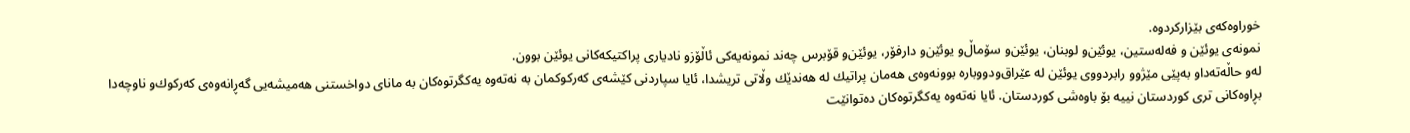خوراوه‌كه‌ی‌ بێزاركردوه‌.
نمونه‌ی‌ یوئێن ‌و فه‌له‌ستین، یوئێن‌و لوبنان، یوئێن‌و سۆماڵ‌‌و یوئێن‌و دارفۆر، یوئێن‌و قۆبرس چه‌ند نمونه‌یه‌كی‌ ئاڵۆز‌و نادیاری‌ پراكتیكه‌كانی‌ یوئێن بوون.
له‌و حاڵه‌ته‌دا‌و به‌پێی‌ مێژوو رابردووی‌ یوئێن له‌ عێراق‌ودووباره‌ بوونه‌وه‌ی‌ هه‌مان پراتیك له‌ هه‌ندێك وڵاتی‌ تریشدا، ئایا سپاردنی‌ كێشه‌ی‌ كه‌ركوكمان به‌ نه‌ته‌وه‌ یه‌كگرتوه‌كان به‌ مانای‌ دواخستنی‌ هه‌میشه‌یی‌ گه‌ڕانه‌وه‌ی‌ كه‌ركوك‌و ناوچه‌دا بڕاوه‌كانی‌ تری‌ كوردستان نییه‌ بۆ باوه‌شی‌ كوردستان. ئایا نه‌ته‌وه‌ یه‌كگرتوه‌كان ده‌توانێت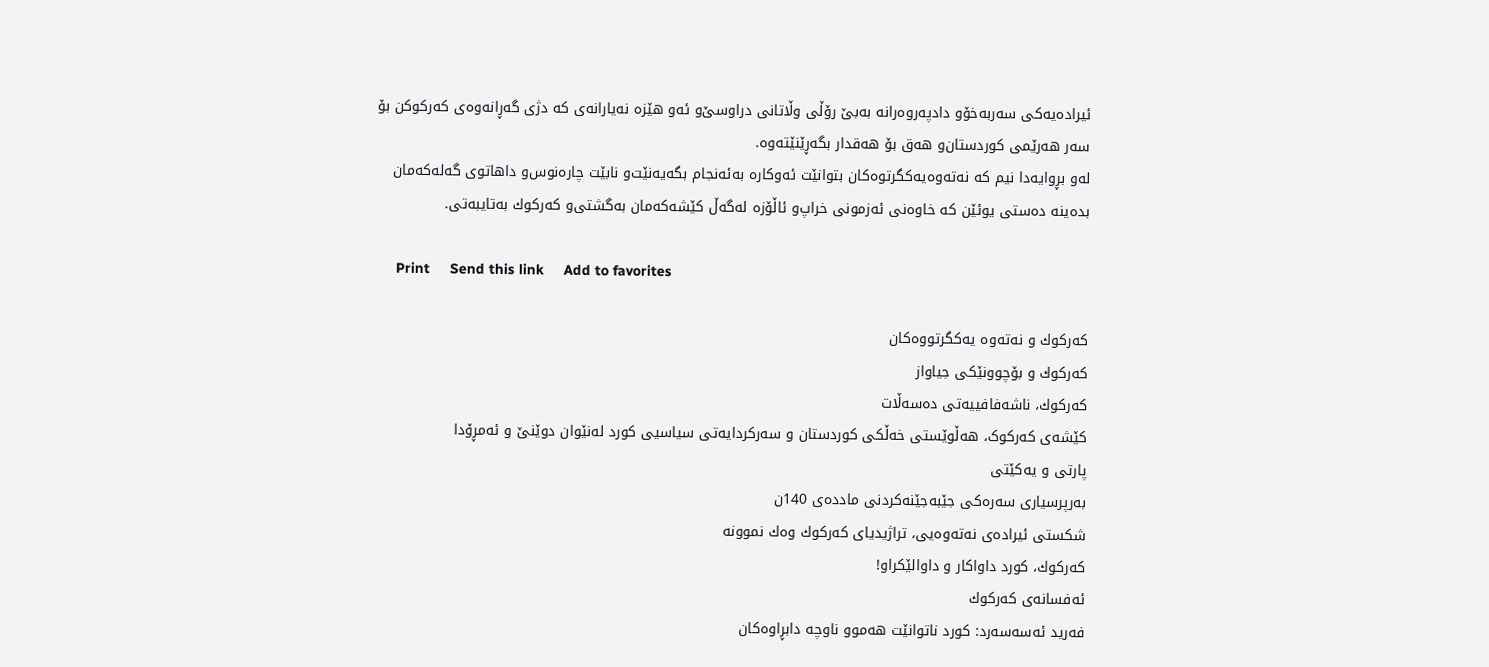ئیراده‌یه‌كی‌ سه‌ربه‌خۆو دادپه‌روه‌رانه‌ به‌بێ‌ رۆڵی‌ وڵاتانی‌ دراوسێ‌‌و ئه‌و هێزه‌ نه‌یارانه‌ی‌ كه‌ دژی‌ گه‌ڕانه‌وه‌ی‌ كه‌ركوكن بۆ سه‌ر هه‌رێمی‌ كوردستان‌و هه‌ق بۆ هه‌قدار بگه‌ڕێنێته‌وه‌.
له‌و بڕوایه‌دا نیم كه‌ نه‌ته‌وه‌یه‌كگرتوه‌كان بتوانێت ئه‌وكاره‌ به‌ئه‌نجام بگه‌یه‌نێت‌و نابێت چاره‌نوس‌و داهاتوی‌ گه‌له‌كه‌مان بده‌ینه‌ ده‌ستی‌ یوئێن كه‌ خاوه‌نی‌ ئه‌زمونی‌ خراپ‌و ئاڵۆزه‌ له‌گه‌ڵ كێشه‌كه‌مان به‌گشتی‌‌و كه‌ركوك به‌تایبه‌تی‌.

     Print     Send this link     Add to favorites

كه‌ركوك ‌و نه‌ته‌وه‌ یه‌كگرتووه‌كان
كه‌ركوك و بۆچوونێكی جیاواز
كه‌ركوك، ناشه‌فافییه‌تی‌ ده‌سه‌ڵات
کێشه‌ی که‌رکوک، هه‌ڵوێستی خه‌ڵکی کوردستان ‌و سه‌رکردایه‌تی سیاسیی کورد له‌نێوان دوێنێ ‌و ئه‌مڕۆدا
پارتی‌ و یه‌كێتی‌
به‌رپرسیاری‌ سه‌ره‌كی‌ جێبه‌جێنه‌كردنی‌ مادده‌ی‌ 140ن
شكستی‌ ئیراده‌ی‌ نه‌ته‌وه‌یی‌، تراژیدیای‌ كه‌ركوك وه‌ك نموونه‌
كه‌ركوك، كورد داواكار و داوالێكراو!
ئه‌فسانه‌ی‌ كه‌ركوك
فه‌رید ئه‌سه‌سه‌رد: كورد ناتوانێت هه‌موو ناوچه‌ دابڕاوه‌كان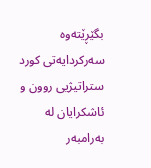بگێڕێته‌وه‌
سه‌ركردایه‌تی‌ كورد ستراتیژیی‌ روون ‌و ئاشكرایان له‌ به‌رامبه‌ر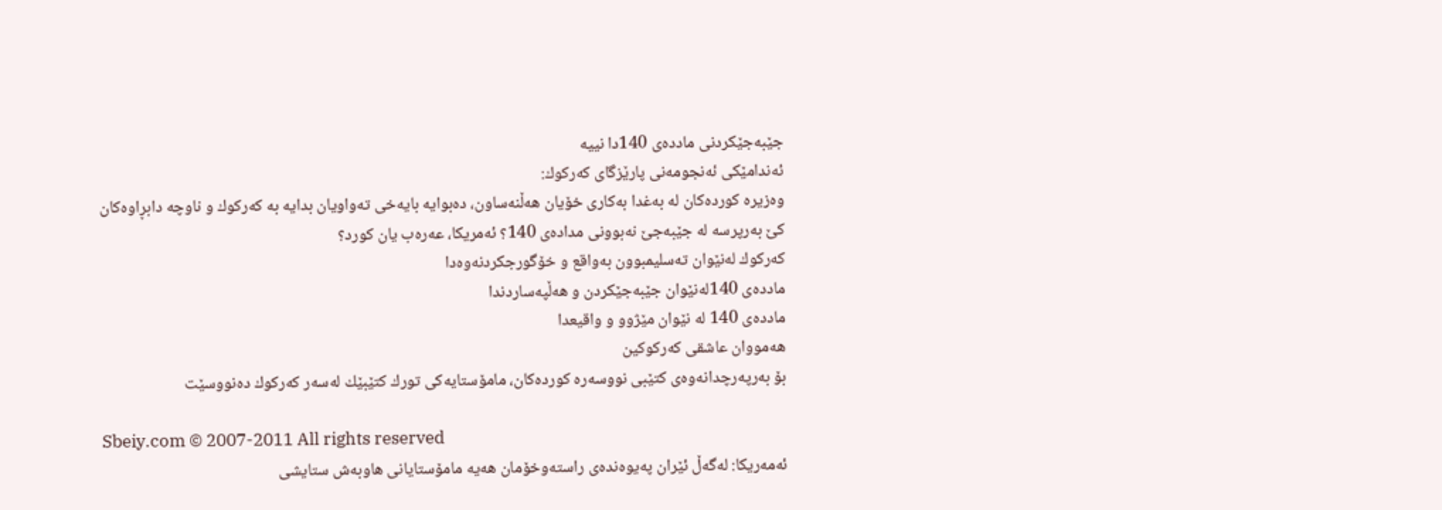جێبه‌جێكردنی‌ مادده‌ی‌ 140دا نییه‌
ئه‌ندامێكی‌ ئه‌نجومه‌نی‌ پارێزگای‌ كه‌ركوك:
وه‌زیره‌ كورده‌كان له‌ به‌غدا به‌كاری‌ خۆیان هه‌ڵنه‌ساون، ده‌بوایه‌ بایه‌خی‌ ته‌واویان بدایه‌ به‌ كه‌ركوك‌ و ناوچه‌ دابڕاوه‌كان
كێ به‌‌رپرسه‌‌ له‌‌ جێبه‌‌جێ نه‌‌بوونی مداده‌‌ی 140؟ ئه‌‌مریكا، عه‌‌ره‌‌ب‌ یان كورد؟
كه‌ركوك له‌نێوان ته‌سلیمبوون به‌واقع و خۆگورجكردنه‌وه‌دا
مادده‌ی 140له‌نێوان جێبه‌جێكردن و هه‌ڵپه‌ساردندا
مادده‌ی‌ 140 له‌ نێوان مێژوو و واقیعدا
هه‌مووان عاشقی‌ كه‌ركوكین
بۆ به‌رپه‌رچدانه‌وه‌ی‌ كتێبی‌ نووسه‌ره‌ كورده‌كان، مامۆستایه‌كی‌ تورك كتێبێك له‌سه‌ر كه‌ركوك ده‌نووسێت

Sbeiy.com © 2007-2011 All rights reserved
ئه‌مه‌ریكا: له‌گه‌ڵ ئێران په‌یوه‌نده‌ی‌ راسته‌وخۆمان هه‌یه‌ مامۆستایانی هاوبه‌ش ستایشی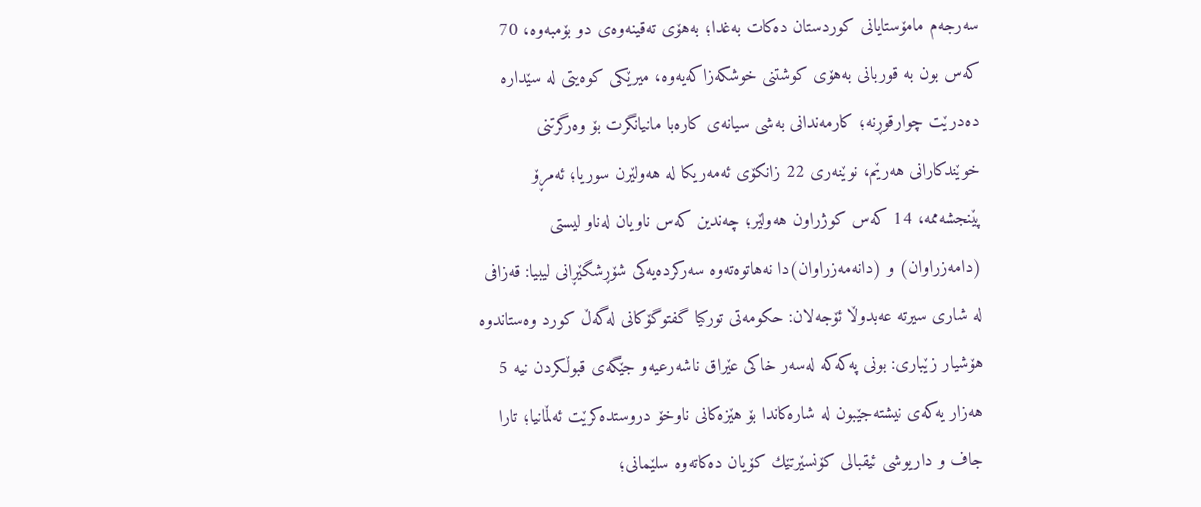سه‌رجه‌م مامۆستایانی‌ كوردستان ده‌كات به‌غدا؛ به‌هۆی ته‌قینه‌وه‌ی دو بۆمبه‌وه، 70 كه‌س بون به‌ قوربانی‌ به‌هۆی‌ كوشتنی‌ خوشكه‌زاكه‌یه‌وه‌، میرێكی كوه‌یتی‌ له‌ سێداره‌ ده‌درێت چوارقوڕنه‌؛ كارمه‌ندانی به‌شی سیانه‌ی كاره‌با مانیانگرت بۆ وه‌رگرتنی خوێندكارانی هه‌رێم، نوێنه‌ری‌ 22 زانكۆی‌ ئه‌مه‌ریكا له‌ هه‌ولێرن سوریا؛ ئه‌مڕۆ پێنجشه‌ممه‌، 14 كه‌س كوژراون هه‌ولێر؛ چه‌ندین كه‌س ناویان له‌ناو ليستى (دامه‌زراوان) و (دانه‌مه‌زراوان)دا نه‌هاتوه‌ته‌وه‌ سه‌ركرده‌یه‌كی شۆڕشگێڕانی‌ لیبیا: قه‌زافی له‌ شاری‌ سیرته‌ عه‌بدوڵا ئۆجه‌لان: حكومه‌تی‌ توركیا گفتوگۆكانی‌ له‌گه‌ڵ كورد وه‌ستاندوه‌ هۆشیار زێباری‌: بونی په‌كه‌كه‌ له‌سه‌ر خاكی عێراق ناشه‌رعیه‌و جێگه‌ی‌ قبوڵكردن نیه‌ 5 هه‌زار یه‌كه‌ی‌ نیشته‌جێبون له‌ شاره‌كاندا بۆ هێزه‌كانی ناوخۆ دروستده‌كرێت ئه‌ڵمانیا؛ تارا جاف و داریوشی‌ ئیقبالی‌ كۆنسێرتێك كۆیان ده‌كاته‌وه‌ سلێمانی؛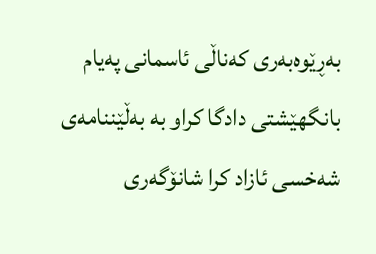به‌ڕێوه‌به‌ری كه‌ناڵی ئاسمانی په‌یام بانگهێشتی دادگا کراو به‌ به‌ڵێننامه‌ی شه‌خسی ئازاد کرا شانۆگه‌ری‌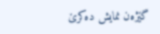گێژه‌ن نمایش ده‌كرێ